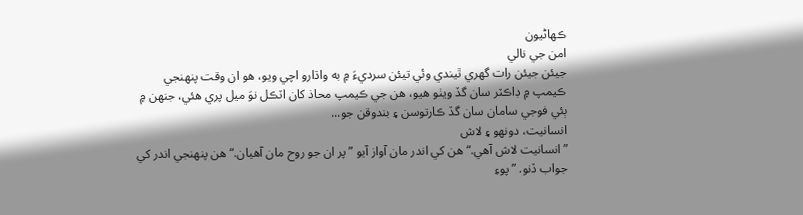ڪهاڻيون
امن جي نالي
جيئن جيئن رات گهري ٿيندي وئي تيئن سرديءَ ۾ به واڌارو اچي ويو، هو ان وقت پنهنجي ڪيمپ ۾ ڊاڪٽر سان گڏ ويٺو هيو، هن جي ڪيمپ محاذ کان اٽڪل نوَ ميل پري هئي، جنهن ۾ ٻئي فوجي سامان سان گڏ ڪارتوسن ۽ بندوقن جو...
انسانيت، دونهو ۽ لاش
”انسانيت لاش آهي.“ هن کي اندر مان آواز آيو ”پر ان جو روح مان آهيان.“ هن پنهنجي اندر کي جواب ڏنو. ”پوءِ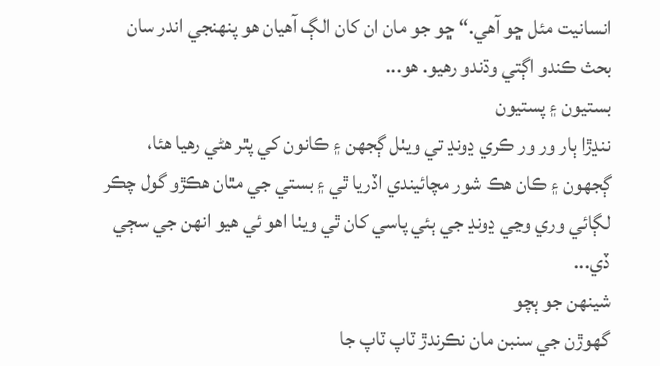انسانيت مئل ڇو آهي.“ ڇو جو مان ان کان الڳ آهيان هو پنهنجي اندر سان بحث ڪندو اڳتي وڌندو رهيو. هو...
بستيون ۽ پستيون
ننڍڙا ٻار ور ور ڪري ڍونڍ تي ويٺل ڳجهن ۽ ڪانون کي پٿر هڻي رهيا هئا، ڳجهون ۽ ڪان هڪ شور مچائيندي اڏريا ٿي ۽ بستي جي مٿان هڪڙو گول چڪر لڳائي وري وڃي ڍونڍ جي ٻئي پاسي کان ٿي ويٺا اهو ئي هيو انهن جي سڄي ڏي...
شينهن جو ٻچو
گهوڙن جي سنبن مان نڪرندڙ ٽاپ ٽاپ جا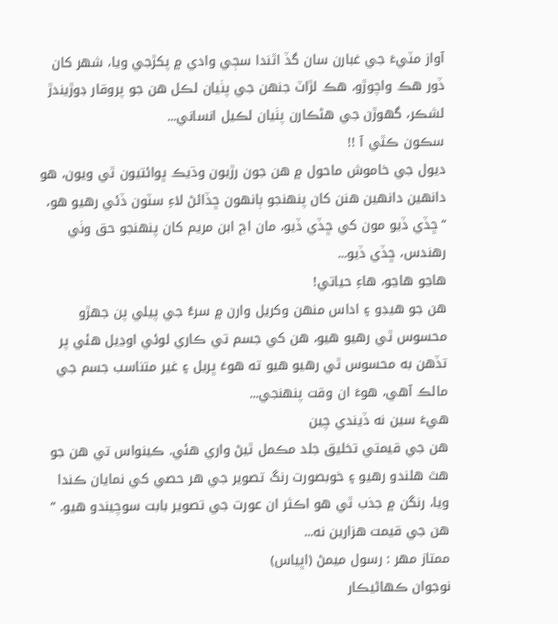آواز مٽيءَ جي غبارن سان گڏ اٿندا سڄي وادي ۾ پکڙجي ويا، شهر کان ڏور هڪ واچوڙو، هڪ لڙاٽ جنهن جي پٺيان لڪل هن جو پروقار ڊوڙيندڙ لشڪر، گهوڙن جي هڻڪارن پٺيان لڪيل انساني...
سڪون ڪٿي آ !!
ديول جي خاموش ماحول ۾ هن جون رڙيون وڌيڪ ڀوائتيون ٿي ويون، هو دانهين دانهين هنن کان پنهنجو ٻانهون ڇڏائڻ لاءِ سٽون ڏئي رهيو هو، “ڇڏي ڏيو مون کي ڇڏي ڏيو، مان اڄ ابن مريم کان پنهنجو حق وٺي رهندس، ڇڏي ڏيو...
هاڃو هاڃو، هاءِ حياتي!
هن جو هيڊو ۽ اداس منهن وکريل وارن ۾ سرءُ جي پيلي پن جهڙو محسوس ٿي رهيو هيو، هن کي جسم تي ڪاري لوئي اوڍيل هئي پر تڏهن به محسوس ٿي رهيو هيو ته هوءَ ڀريل ۽ غير متناسب جسم جي مالڪ آهي، هوءَ ان وقت پنهنجي...
هيءَ سين نه ڏيندي چين
هن جي قيمتي تخليق جلد مڪمل ٿيڻ واري هئي. ڪينواس تي هن جو هٿ هلندو رهيو ۽ خوبصورت رنگ تصوير جي هر حصي کي نمايان ڪندا ويا، رنگن ۾ جذب ٿي هو اڪثر ان عورت جي تصوير بابت سوچيندو هيو. ” هن جي قيمت هزارين نه...
ممتاز مهر : رسول ميمڻ (اڀياس)
نوجوان ڪهاڻيڪار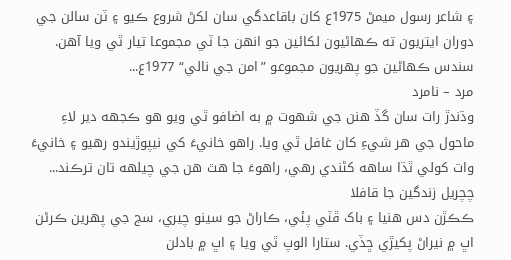۽ شاعر رسول ميمڻ 1975ع کان باقاعدگي سان لکڻ شروع ڪيو ۽ ٽن سالن جي دوران ايتريون ته ڪهاڻيون لکائين جو انهن جا ٽي مجموعا تيار ٿي ويا آهن. سندس ڪهاڻين جو پهريون مجموعو ”امن جي نالي“ 1977ع...
مرد – نامرد
وڌندڙ رات سان گڏ هنن جي شهوت ۾ به اضافو ٿي ويو هو ڪجهه دير لاءِ ماحول جي هر شيءِ کان غافل ٿي ويا. راهو خانيءَ کي نيپوڙيندو رهيو ۽ خانيءَ وات کولي ٿڌا ساهه کڻندي رهي، راهوءَ جا هٿ هن جي چيلهه تان ترڪند...
چچريل زندگين جا قافلا
ڪڪڙن دس هنيا ۽ باک ڦٽي پئي، ڪاراڻ جو سينو چيري، سج جي پهرين ڪرڻن اڀ ۾ نيراڻ پکيڙي ڇڏي. ستارا الوپ ٿي ويا ۽ اڀ ۾ بادلن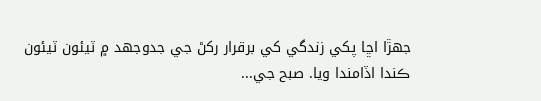جهڙا اڇا پکي زندگي کي برقرار رکڻ جي جدوجهد ۾ ٽيئون ٽيئون ڪندا اڏامندا ويا. صبح جي...